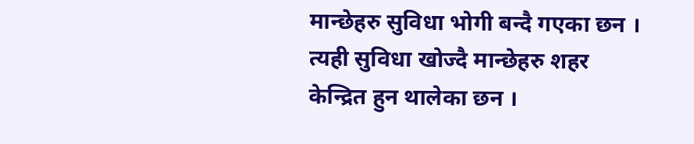मान्छेहरु सुविधा भोगी बन्दै गएका छन । त्यही सुविधा खोज्दै मान्छेहरु शहर केन्द्रित हुन थालेका छन ।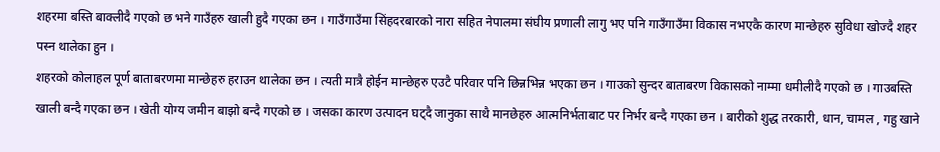शहरमा बस्ति बाक्लीदै गएको छ भने गाउँहरु खाली हुदै गएका छन । गाउँगाउँमा सिंहदरबारको नारा सहित नेपालमा संघीय प्रणाली लागु भए पनि गाउँगाउँमा विकास नभएकै कारण मान्छेहरु सुविधा खोज्दै शहर पस्न थालेका हुन ।
शहरको कोलाहल पूर्ण बाताबरणमा मान्छेहरु हराउन थालेका छन । त्यती मात्रै होईन मान्छेहरु एउटै परिवार पनि छिन्नभिन्न भएका छन । गाउको सुन्दर बाताबरण विकासको नाम्मा धमीलीदै गएको छ । गाउबस्ति खाली बन्दै गएका छन । खेती योग्य जमीन बाझो बन्दै गएको छ । जसका कारण उत्पादन घट्दै जानुका साथै मानछेहरु आत्मनिर्भताबाट पर निर्भर बन्दै गएका छन । बारीको शुद्ध तरकारी, धान, चामल , गहु खाने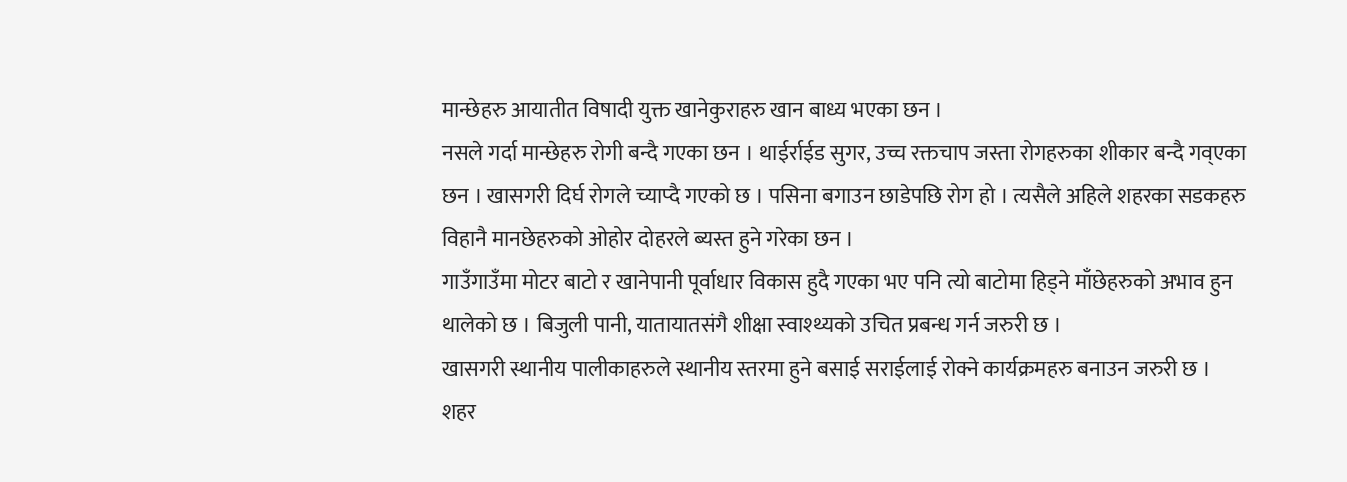मान्छेहरु आयातीत विषादी युक्त खानेकुराहरु खान बाध्य भएका छन ।
नसले गर्दा मान्छेहरु रोगी बन्दै गएका छन । थाईर्राईड सुगर, उच्च रक्तचाप जस्ता रोगहरुका शीकार बन्दै गव्एका छन । खासगरी दिर्घ रोगले च्याप्दै गएको छ । पसिना बगाउन छाडेपछि रोग हो । त्यसैले अहिले शहरका सडकहरु विहानै मानछेहरुको ओहोर दोहरले ब्यस्त हुने गरेका छन ।
गाउँगाउँमा मोटर बाटो र खानेपानी पूर्वाधार विकास हुदै गएका भए पनि त्यो बाटोमा हिड्ने माँछेहरुको अभाव हुन थालेको छ । बिजुली पानी, यातायातसंगै शीक्षा स्वाश्थ्यको उचित प्रबन्ध गर्न जरुरी छ ।
खासगरी स्थानीय पालीकाहरुले स्थानीय स्तरमा हुने बसाई सराईलाई रोक्ने कार्यक्रमहरु बनाउन जरुरी छ । शहर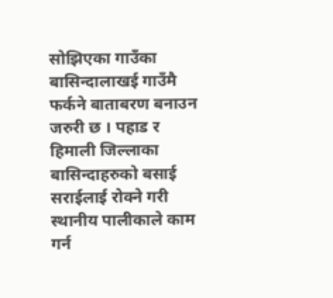सोझिएका गाउँका बासिन्दालाखई गाउँमै फर्कने बाताबरण बनाउन जरुरी छ । पहाड र हिमाली जिल्लाका बासिन्दाहरुको बसाई सराईलाई रोक्ने गरी स्थानीय पालीकाले काम गर्न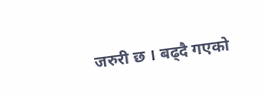जरुरी छ । बढ्दै गएको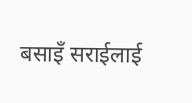बसाइँ सराईलाई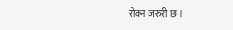रोक्न जरुरी छ ।